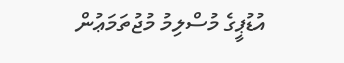އުޑުޕީގެ މުސްލިމު މުޖުތަމަޢުން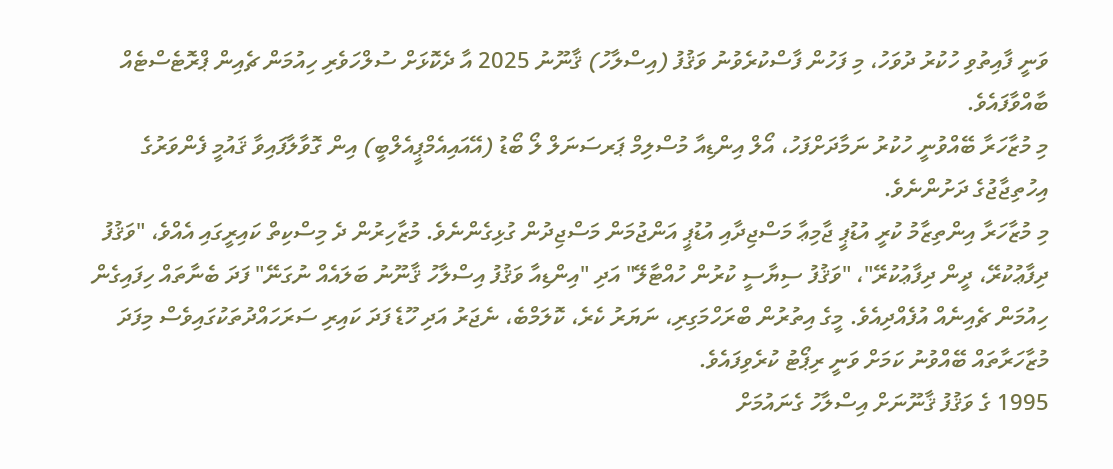ވަނީ ފާއިތުވި ހުކުރު ދުވަހު، މި ފަހުން ފާސްކުރެވުނު ވަޤުފު (އިސްލާހު) ޤާނޫނު 2025 އާ ދެކޮޅަށް ސުލްހަވެރި ހިއުމަން ޗެއިން ޕްރޮޓެސްޓެއް ބާއްވާފައެވެ.
މި މުޒާހަރާ ބޭއްވުނީ ހުކުރު ނަމާދަށްފަހު، އޯލް އިންޑިއާ މުސްލިމް ޕަރސަނަލް ލޯ ބޯޑު (އޭއައިއެމްޕީއެލްބީ) އިން ގޮވާލާފައިވާ ޤައުމީ ފެންވަރުގެ އިހުތިޖާޖުގެ ދަށުންނެވެ.
މި މުޒާހަރާ އިންތިޒާމު ކުރީ އުޑުޕީ ޖާމިޢާ މަސްޖިދާއި އުޑުޕީ އަންޖުމަން މަސްޖިދުން ގުޅިގެންނެވެ. މުޒާހިރުން ދެ މިސްކިތް ކައިރީގައި އެއްވެ، "ވަޤުފު ދިފާޢުކުރޭ، ދީން ދިފާޢުކުރޭ"، "ވަޤުފު ސިޔާސީ ކުރުން ހުއްޓާލޭ" އަދި "އިންޑިއާ ވަޤުފު އިސްލާހު ޤާނޫނު ބަލައެއް ނުގަނޭ" ފަދަ ބެނާތައް ހިފައިގެން ހިއުމަން ޗެއިނެއް އުފެއްދިއެވެ. މީގެ އިތުރުން ބްރަހްމަގިރި، ނަޔަރު ކެރެ، ކޮލަމްބެ، ނެޖަރު އަދި ހޫޑެ ފަދަ ކައިރި ސަރަހައްދުތަކުގައިވެސް މިފަދަ މުޒާހަރާތައް ބޭއްވުނު ކަމަށް ވަނީ ރިޕޯޓު ކުރެވިފައެވެ.
1995 ގެ ވަޤުފު ޤާނޫނަށް އިސްލާހު ގެނައުމަށް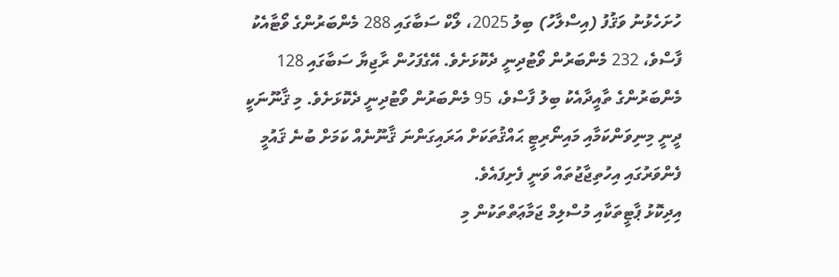ހުށަހެޅުނު ވަޤުފު (އިސްލާހު) ބިލު 2025، ލޯކް ސަބާގައި 288 މެންބަރުންގެ ވޯޓާއެކު ފާސްވެ، 232 މެންބަރުން ވޯޓުދިނީ ދެކޮޅަށެވެ. އޭގެފަހުން ރާޖިޔާ ސަބާގައި 128 މެންބަރުންގެ ތާއީދާއެކު ބިލު ފާސްވެ، 95 މެންބަރުން ވޯޓުދިނީ ދެކޮޅަށެވެ. މި ޤާނޫނަކީ ދީނީ މިނިވަންކަމާއި މައިނޯރިޓީ ޙައްޤުތަކަށް އަރައިގަންނަ ޤާނޫނެއް ކަމަށް ބުނެ ޤައުމީ ފެންވަރުގައި އިހުތިޖާޖުތައް ވަނީ ފެށިފައެވެ.
އިދިކޮޅު ޕާޓީތަކާއި މުސްލިމް ޖަމާޢަތްތަކުން މި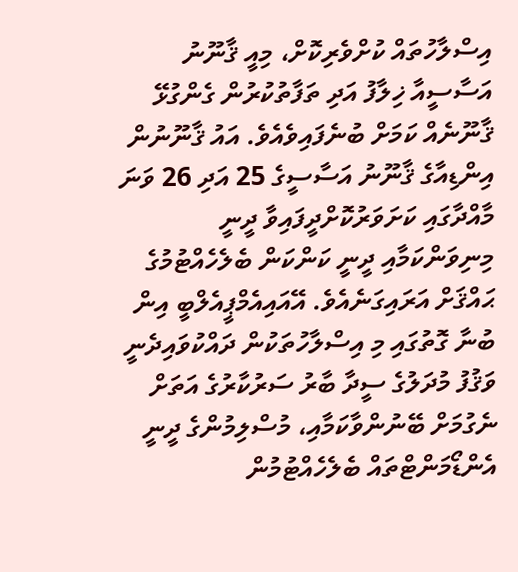އިސްލާހުތައް ކުށްވެރިކޮށް، މިއީ ޤާނޫނު އަސާސީއާ ޚިލާފު އަދި ތަފާތުކުރުން ގެންގުޅޭ ޤާނޫނެއް ކަމަށް ބުނެފައިވެއެވެ. އައު ޤާނޫނުން އިންޑިއާގެ ޤާނޫނު އަސާސީގެ 25 އަދި 26 ވަނަ މާއްދާގައި ކަށަވަރުކޮށްދީފައިވާ ދީނީ މިނިވަންކަމާއި ދީނީ ކަންކަން ބެލެހެއްޓުމުގެ ޙައްޤަށް އަރައިގަނެއެވެ. އޭއައިއެމްޕީއެލްބީ އިން ބުނާ ގޮތުގައި މި އިސްލާހުތަކުން ދައްކުވައިދެނީ ވަޤުފު މުދަލުގެ ސީދާ ބާރު ސަރުކާރުގެ އަތަށް ނެގުމަށް ބޭނުންވާކަމާއި، މުސްލިމުންގެ ދީނީ އެންޑޯމަންޓްތައް ބެލެހެއްޓުމުން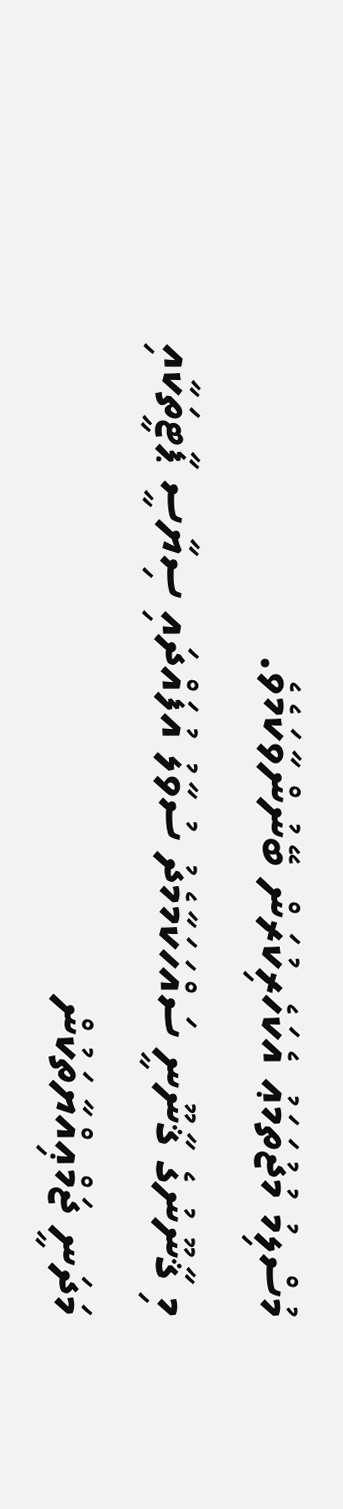މުސްލިމު މުޖުތަމަޢު އެކަހެރިކުރަން ބޭނުންވާކަމެވެ.
މި ޤާނޫނުގެ ޤާނޫނީ ސައްހަކަމާމެދު ސުވާލު އުފައްދައި ސިޔާސީ ޕާޓީތަކާއި މަދަނީ ޖަމްޢިއްޔާތަކުން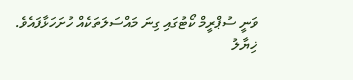ވަނީ ސުޕްރީމް ކޯޓުގައި ގިނަ މައްސަލަތަކެއް ހުށަހަޅާފައެވެ.
ޚިޔާލު